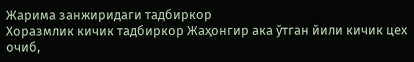Жарима занжиридаги тадбиркор
Хоразмлик кичик тадбиркор Жаҳонгир ака ўтган йили кичик цех очиб,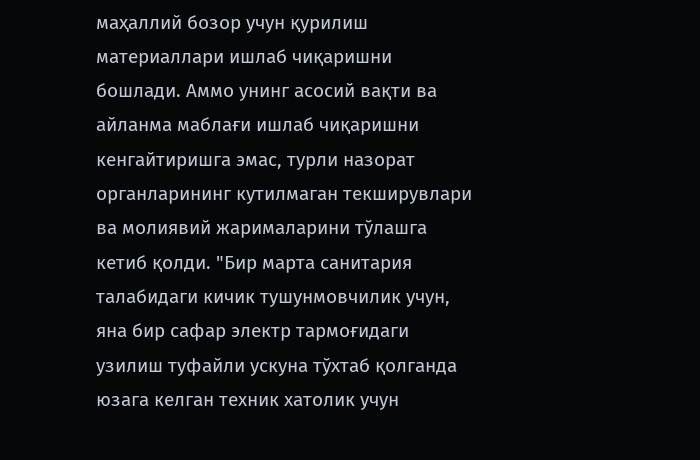маҳаллий бозор учун қурилиш материаллари ишлаб чиқаришни бошлади. Аммо унинг асосий вақти ва айланма маблағи ишлаб чиқаришни кенгайтиришга эмас, турли назорат органларининг кутилмаган текширувлари ва молиявий жарималарини тўлашга кетиб қолди. "Бир марта санитария талабидаги кичик тушунмовчилик учун, яна бир сафар электр тармоғидаги узилиш туфайли ускуна тўхтаб қолганда юзага келган техник хатолик учун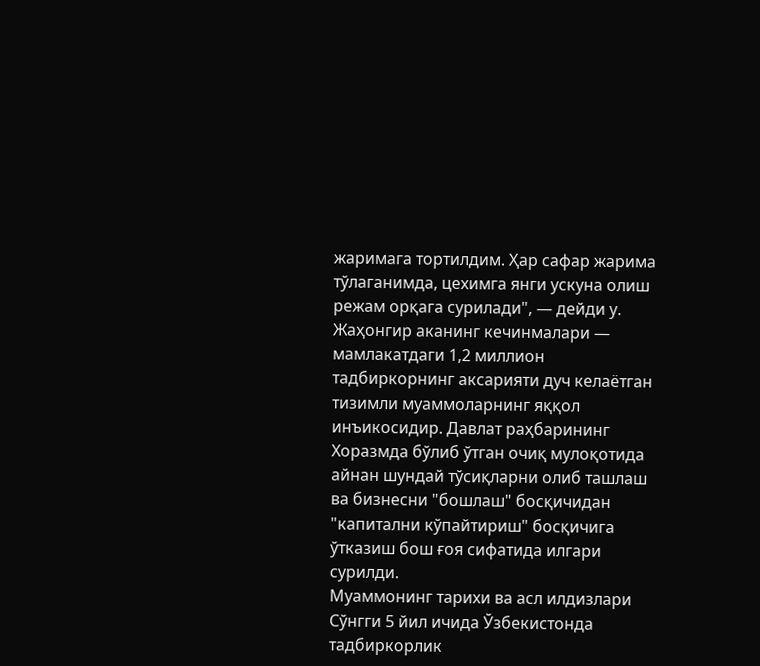жаримага тортилдим. Ҳар сафар жарима тўлаганимда, цехимга янги ускуна олиш режам орқага сурилади", — дейди у.
Жаҳонгир аканинг кечинмалари — мамлакатдаги 1,2 миллион тадбиркорнинг аксарияти дуч келаётган тизимли муаммоларнинг яққол инъикосидир. Давлат раҳбарининг Хоразмда бўлиб ўтган очиқ мулоқотида айнан шундай тўсиқларни олиб ташлаш ва бизнесни "бошлаш" босқичидан "капитални кўпайтириш" босқичига ўтказиш бош ғоя сифатида илгари сурилди.
Муаммонинг тарихи ва асл илдизлари
Сўнгги 5 йил ичида Ўзбекистонда тадбиркорлик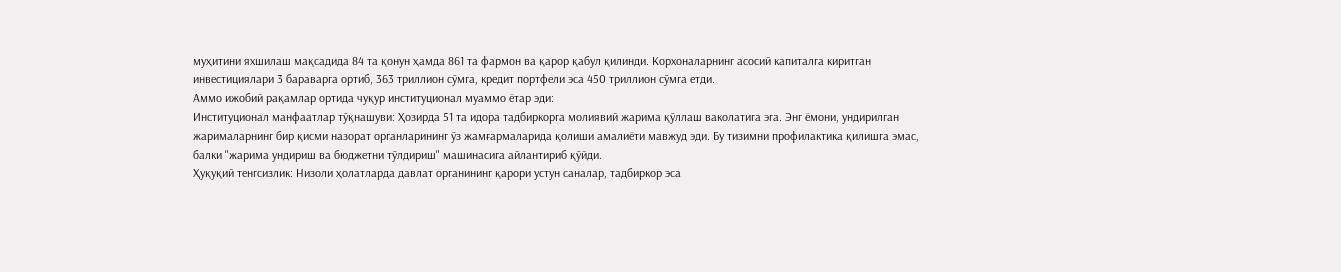муҳитини яхшилаш мақсадида 84 та қонун ҳамда 861 та фармон ва қарор қабул қилинди. Корхоналарнинг асосий капиталга киритган инвестициялари 3 бараварга ортиб, 363 триллион сўмга, кредит портфели эса 450 триллион сўмга етди.
Аммо ижобий рақамлар ортида чуқур институционал муаммо ётар эди:
Институционал манфаатлар тўқнашуви: Ҳозирда 51 та идора тадбиркорга молиявий жарима қўллаш ваколатига эга. Энг ёмони, ундирилган жарималарнинг бир қисми назорат органларининг ўз жамғармаларида қолиши амалиёти мавжуд эди. Бу тизимни профилактика қилишга эмас, балки "жарима ундириш ва бюджетни тўлдириш" машинасига айлантириб қўйди.
Ҳуқуқий тенгсизлик: Низоли ҳолатларда давлат органининг қарори устун саналар, тадбиркор эса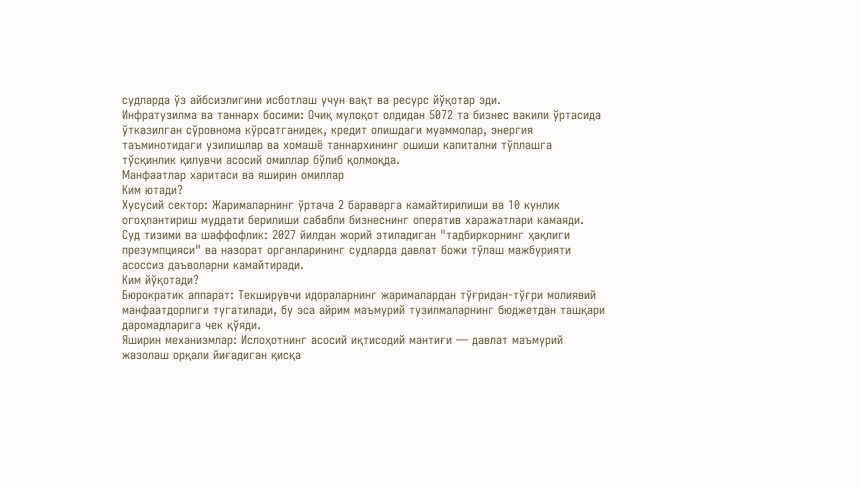судларда ўз айбсизлигини исботлаш учун вақт ва ресурс йўқотар эди.
Инфратузилма ва таннарх босими: Очиқ мулоқот олдидан 5072 та бизнес вакили ўртасида ўтказилган сўровнома кўрсатганидек, кредит олишдаги муаммолар, энергия таъминотидаги узилишлар ва хомашё таннархининг ошиши капитални тўплашга тўсқинлик қилувчи асосий омиллар бўлиб қолмоқда.
Манфаатлар харитаси ва яширин омиллар
Ким ютади?
Хусусий сектор: Жарималарнинг ўртача 2 бараварга камайтирилиши ва 10 кунлик огоҳлантириш муддати берилиши сабабли бизнеснинг оператив харажатлари камаяди.
Суд тизими ва шаффофлик: 2027 йилдан жорий этиладиган "тадбиркорнинг ҳақлиги презумпцияси" ва назорат органларининг судларда давлат божи тўлаш мажбурияти асоссиз даъволарни камайтиради.
Ким йўқотади?
Бюрократик аппарат: Текширувчи идораларнинг жарималардан тўғридан-тўғри молиявий манфаатдорлиги тугатилади, бу эса айрим маъмурий тузилмаларнинг бюджетдан ташқари даромадларига чек қўяди.
Яширин механизмлар: Ислоҳотнинг асосий иқтисодий мантиғи — давлат маъмурий жазолаш орқали йиғадиган қисқа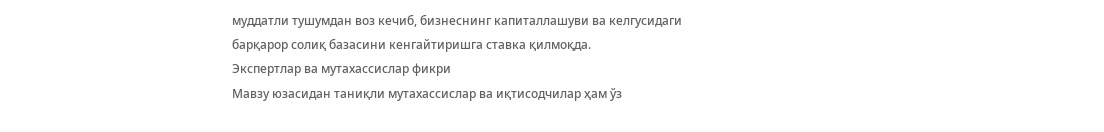муддатли тушумдан воз кечиб, бизнеснинг капиталлашуви ва келгусидаги барқарор солиқ базасини кенгайтиришга ставка қилмоқда.
Экспертлар ва мутахассислар фикри
Мавзу юзасидан таниқли мутахассислар ва иқтисодчилар ҳам ўз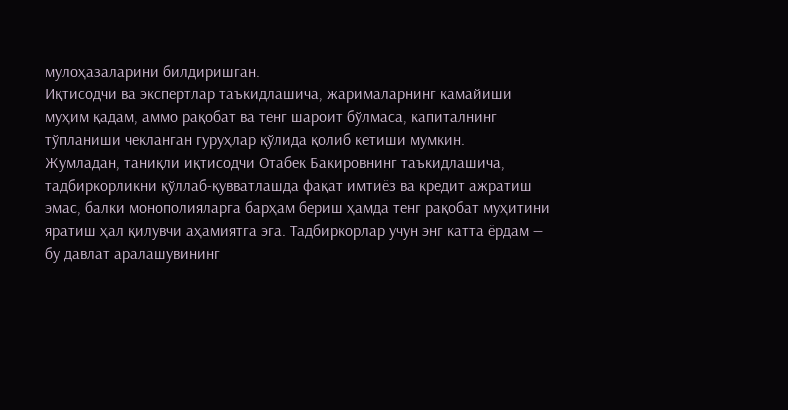мулоҳазаларини билдиришган.
Иқтисодчи ва экспертлар таъкидлашича, жарималарнинг камайиши муҳим қадам, аммо рақобат ва тенг шароит бўлмаса, капиталнинг тўпланиши чекланган гуруҳлар қўлида қолиб кетиши мумкин.
Жумладан, таниқли иқтисодчи Отабек Бакировнинг таъкидлашича, тадбиркорликни қўллаб-қувватлашда фақат имтиёз ва кредит ажратиш эмас, балки монополияларга барҳам бериш ҳамда тенг рақобат муҳитини яратиш ҳал қилувчи аҳамиятга эга. Тадбиркорлар учун энг катта ёрдам — бу давлат аралашувининг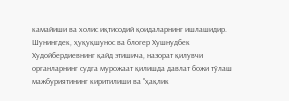камайиши ва холис иқтисодий қоидаларнинг ишлашидир.
Шунингдек, ҳуқуқшунос ва блогер Хушнудбек Худойбердиевнинг қайд этишича, назорат қилувчи органларнинг судга мурожаат қилишда давлат божи тўлаш мажбуриятининг киритилиши ва "ҳақлик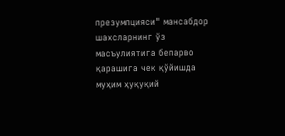презумпцияси" мансабдор шахсларнинг ўз масъулиятига бепарво қарашига чек қўйишда муҳим ҳуқуқий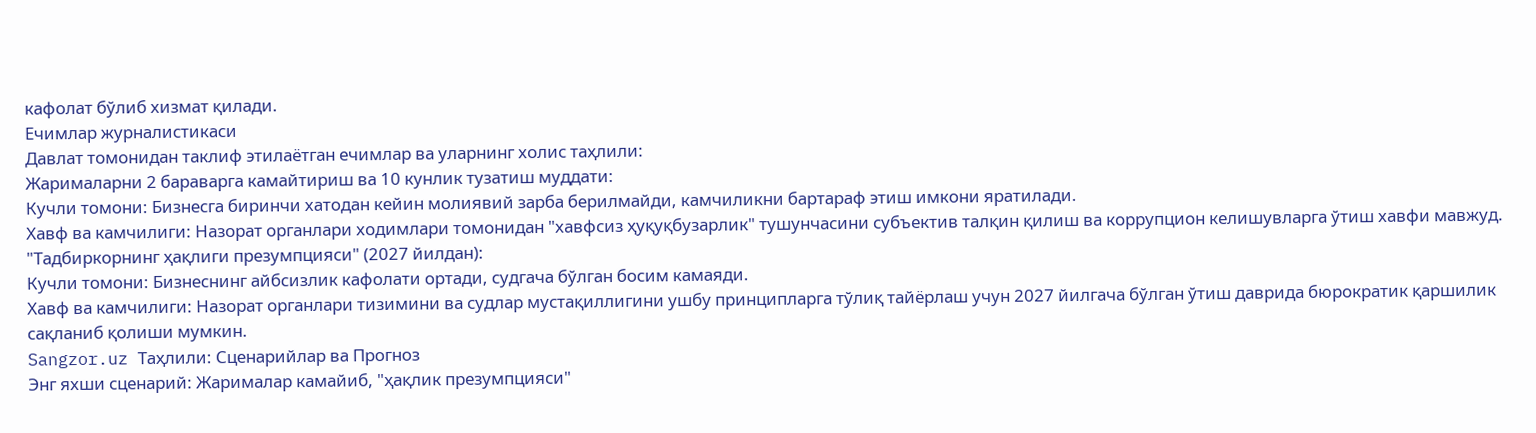кафолат бўлиб хизмат қилади.
Ечимлар журналистикаси
Давлат томонидан таклиф этилаётган ечимлар ва уларнинг холис таҳлили:
Жарималарни 2 бараварга камайтириш ва 10 кунлик тузатиш муддати:
Кучли томони: Бизнесга биринчи хатодан кейин молиявий зарба берилмайди, камчиликни бартараф этиш имкони яратилади.
Хавф ва камчилиги: Назорат органлари ходимлари томонидан "хавфсиз ҳуқуқбузарлик" тушунчасини субъектив талқин қилиш ва коррупцион келишувларга ўтиш хавфи мавжуд.
"Тадбиркорнинг ҳақлиги презумпцияси" (2027 йилдан):
Кучли томони: Бизнеснинг айбсизлик кафолати ортади, судгача бўлган босим камаяди.
Хавф ва камчилиги: Назорат органлари тизимини ва судлар мустақиллигини ушбу принципларга тўлиқ тайёрлаш учун 2027 йилгача бўлган ўтиш даврида бюрократик қаршилик сақланиб қолиши мумкин.
Sangzor.uz Таҳлили: Сценарийлар ва Прогноз
Энг яхши сценарий: Жарималар камайиб, "ҳақлик презумпцияси"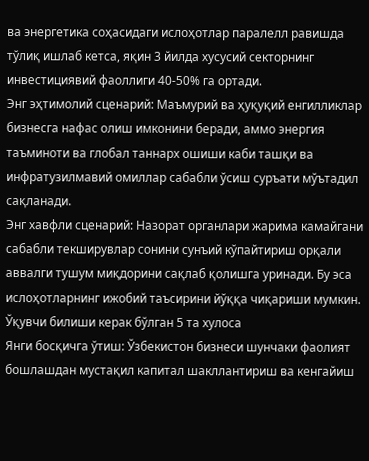ва энергетика соҳасидаги ислоҳотлар паралелл равишда тўлиқ ишлаб кетса, яқин 3 йилда хусусий секторнинг инвестициявий фаоллиги 40-50% га ортади.
Энг эҳтимолий сценарий: Маъмурий ва ҳуқуқий енгилликлар бизнесга нафас олиш имконини беради, аммо энергия таъминоти ва глобал таннарх ошиши каби ташқи ва инфратузилмавий омиллар сабабли ўсиш суръати мўътадил сақланади.
Энг хавфли сценарий: Назорат органлари жарима камайгани сабабли текширувлар сонини сунъий кўпайтириш орқали аввалги тушум миқдорини сақлаб қoлишга уринади. Бу эса ислоҳотларнинг ижобий таъсирини йўққа чиқариши мумкин.
Ўқувчи билиши керак бўлган 5 та хулоса
Янги босқичга ўтиш: Ўзбекистон бизнeси шунчаки фаолият бошлашдан мустақил капитал шакллантириш ва кенгайиш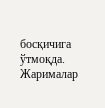босқичига ўтмоқда.
Жарималар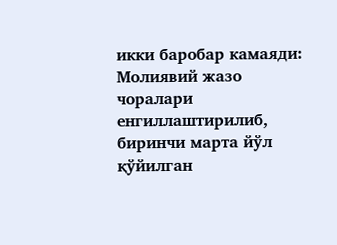икки баробар камаяди: Молиявий жазо чоралари енгиллаштирилиб, биринчи марта йўл қўйилган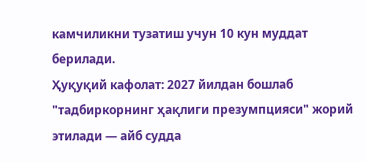камчиликни тузатиш учун 10 кун муддат берилади.
Ҳуқуқий кафолат: 2027 йилдан бошлаб "тадбиркорнинг ҳақлиги презумпцияси" жорий этилади — айб судда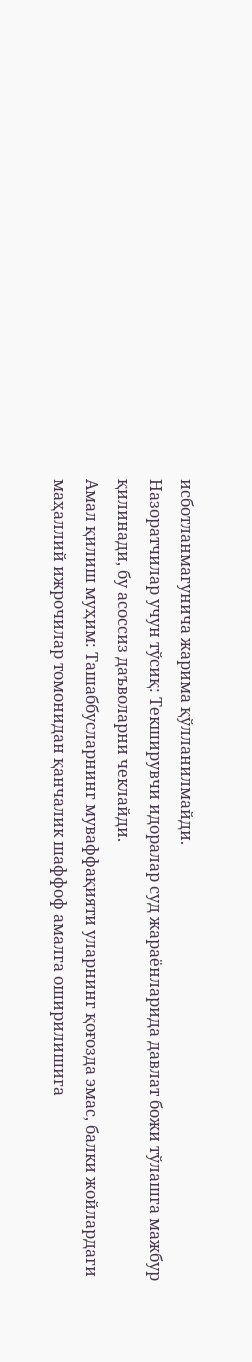исботланмагунича жарима қўлланилмайди.
Назоратчилар учун тўсиқ: Текширувчи идоралар суд жараёнларида давлат божи тўлашга мажбур қилинади, бу асоссиз даъволарни чеклайди.
Амал қилиш муҳим: Ташаббусларнинг муваффақияти уларнинг қоғозда эмас, балки жойлардаги маҳаллий ижрочилар томонидан қанчалик шаффоф амалга оширилишига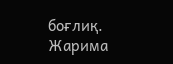боғлиқ.
Жарима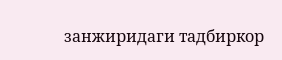занжиридаги тадбиркор